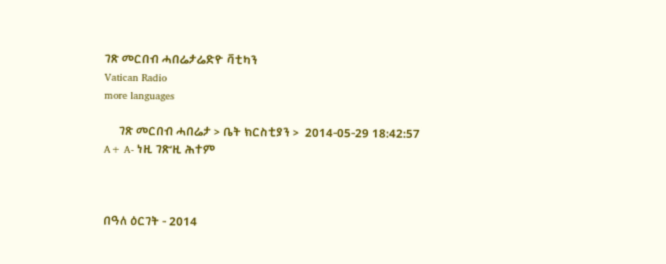ገጽ መርበብ ሓበሬታሬድዮ ቫቲካን
Vatican Radio
more languages

     ገጽ መርበብ ሓበሬታ > ቤት ክርስቲያን >  2014-05-29 18:42:57
A+ A- ነዚ ገጽ’ዚ ሕተም



በዓለ ዕርገት - 2014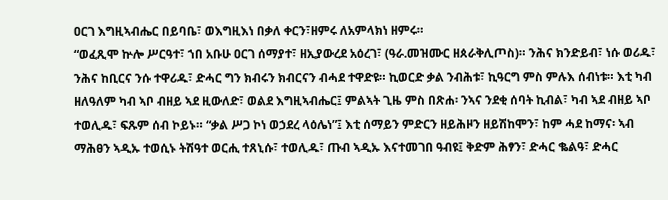ዐርገ እግዚኣብሔር በይባቤ፣ ወእግዚእነ በቃለ ቀርን፣ዘምሩ ለአምላክነ ዘምሩ።
“ወፈጺሞ ኵሎ ሥርዓተ፣ ኀበ አቡሁ ዐርገ ሰማያተ፣ ዘኢያውረደ አዕረገ፣ (ዓራ.መዝሙር ዘጰራቅሊጦስ)። ንሕና ክንድይብ፣ ነሱ ወሪዱ፣ ንሕና ከቢርና ንሱ ተዋሪዱ፣ ድሓር ግን ክብሩን ክብርናን ብሓደ ተዋድዩ። ኪወርድ ቃል ንብሕቱ፣ ኪዓርግ ምስ ምሉእ ሰብነቱ። እቲ ካብ ዘለዓለም ካብ ኣቦ ብዘይ ኣደ ዚውለድ፣ ወልደ እግዚኣብሔር፤ ምልኣት ጊዜ ምስ በጽሐ፡ ንኣና ንደቂ ሰባት ኪብል፣ ካብ ኣደ ብዘይ ኣቦ ተወሊዱ፣ ፍጹም ሰብ ኮይኑ። “ቃል ሥጋ ኮነ ወኃደረ ላዕሌነ”፤ እቲ ሰማይን ምድርን ዘይሕዞን ዘይሽከሞን፣ ከም ሓደ ከማና፡ ኣብ ማሕፀን ኣዲኡ ተወሲኑ ትሽዓተ ወርሒ ተጸኒሱ፣ ተወሊዱ፣ ጡብ ኣዲኡ እናተመገበ ዓብዩ፤ ቅድም ሕፃን፣ ድሓር ቈልዓ፣ ድሓር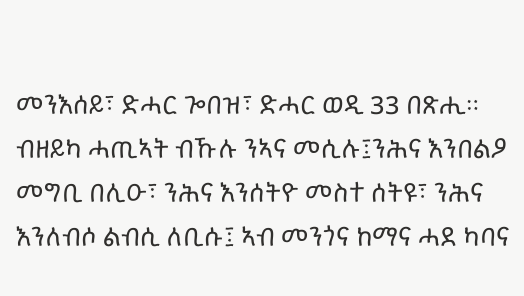መንእሰይ፣ ድሓር ጐበዝ፣ ድሓር ወዲ 33 በጽሒ። ብዘይካ ሓጢኣት ብኹሉ ንኣና መሲሉ፤ንሕና እንበልዖ መግቢ በሊዑ፣ ንሕና እንሰትዮ መስተ ሰትዩ፣ ንሕና እንለብሶ ልብሲ ለቢሱ፤ ኣብ መንጎና ከማና ሓደ ካባና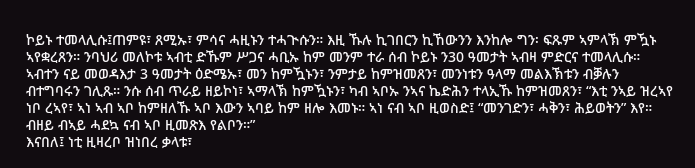ኮይኑ ተመላሊሱ፤ጠምዩ፣ ጸሚኡ፣ ምሳና ሓዚኑን ተሓጒሱን። እዚ ኹሉ ኪገበርን ኪኸውንን እንከሎ ግን፡ ፍጹም ኣምላኽ ምዃኑ ኣየቋረጸን። ንባህሪ መለኮቱ ኣብቲ ድኹም ሥጋና ሓቢኡ ከም መንም ተራ ሰብ ኮይኑ ን30 ዓመታት ኣብዛ ምድርና ተመላሊሱ። ኣብተን ናይ መወዳእታ 3 ዓመታት ዕድሜኡ፣ መን ከምዃኑን፣ ንምታይ ከምዝመጸን፣ መንነቱን ዓላማ መልእኽቱን ብቓሉን ብተግባሩን ገሊጹ። ንሱ ሰብ ጥራይ ዘይኮነ፣ ኣማላኽ ከምዃኑን፣ ካብ ኣቦኡ ንኣና ኬድሕን ተላኢኹ ከምዝመጸን፣ “እቲ ንኣይ ዝረኣየ ነቦ ረኣየ፣ ኣነ ኣብ ኣቦ ከምዘለኹ ኣቦ እውን ኣባይ ከም ዘሎ እመኑ። ኣነ ናብ ኣቦ ዚወስድ፤ “መንገድን፣ ሓቅን፣ ሕይወትን” እየ። ብዘይ ብኣይ ሓደኳ ናብ ኣቦ ዚመጽእ የልቦን።”
እናበለ፤ ነቲ ዚዛረቦ ዝነበረ ቃላቱ፣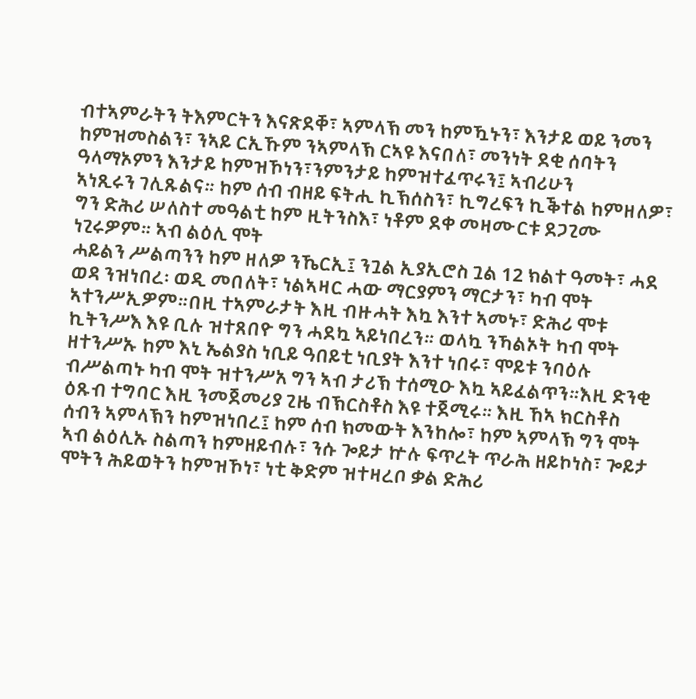ብተኣምራትን ትእምርትን እናጽደቐ፣ ኣምላኽ መን ከምዃኑን፣ እንታይ ወይ ንመን ከምዝመስልን፣ ንኣይ ርኢኹም ንኣምላኽ ርኣዩ እናበለ፣ መንነት ደቂ ሰባትን ዓላማኦምን እንታይ ከምዝኾነን፣ንምንታይ ከምዝተፈጥሩን፤ ኣብሪሁን
ኣነጺሩን ገሊጹልና። ከም ሰብ ብዘይ ፍትሒ ኪኽሰስን፣ ኪግረፍን ኪቕተል ከምዘለዎ፣ ግን ድሕሪ ሠለስተ መዓልቲ ከም ዚትንስእ፣ ነቶም ደቀ መዛሙርቱ ደጋጊሙ ነጊሩዎም። ኣብ ልዕሊ ሞት
ሓይልን ሥልጣንን ከም ዘለዎ ንኼርኢ፤ ንጓል ኢያኢሮስ ጓል 12 ክልተ ዓመት፣ ሓደ ወዳ ንዝነበረ፡ ወዲ መበለት፣ ነልኣዛር ሓው ማርያምን ማርታን፣ ካብ ሞት ኣተንሥኢዎም።በዚ ተኣምራታት እዚ ብዙሓት እኳ እንተ ኣመኑ፣ ድሕሪ ሞቱ ኪትንሥእ እዩ ቢሉ ዝተጸበዮ ግን ሓደኳ ኣይነበረን። ወላኳ ንኻልኦት ካብ ሞት ዘተንሥኡ ከም እኒ ኤልያስ ነቢይ ዓበይቲ ነቢያት እንተ ነበሩ፣ ሞይቱ ንባዕሉ ብሥልጣኑ ካብ ሞት ዝተንሥአ ግን ኣብ ታሪኽ ተሰሚዑ እኳ ኣይፈልጥን።እዚ ድንቂ ዕጹብ ተግባር እዚ ንመጀመሪያ ጊዜ ብኽርስቶስ እዩ ተጀሚሩ። እዚ ኸኣ ክርስቶስ ሰብን ኣምላኽን ከምዝነበረ፤ ከም ሰብ ክመውት እንከሎ፣ ከም ኣምላኽ ግን ሞት ኣብ ልዕሊኡ ስልጣን ከምዘይብሉ፣ ንሱ ጐይታ ኵሉ ፍጥረት ጥራሕ ዘይኮነስ፣ ጐይታ ሞትን ሕይወትን ከምዝኾነ፣ ነቲ ቅድም ዝተዛረቦ ቃል ድሕሪ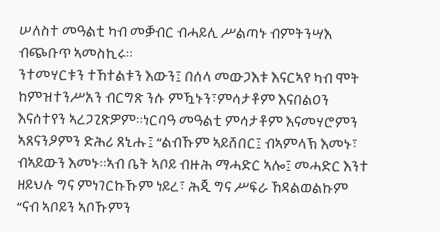ሠለስተ መዓልቲ ካብ መቓብር ብሓይሊ ሥልጣኑ ብምትንሣእ ብጭቡጥ ኣመስኪሩ።
ንተመሃርቱን ተኸተልቱን እውን፤ በሰላ መውጋእቱ እናርኣየ ካብ ሞት ከምዝተንሥአን ብርግጽ ንሱ ምዃኑን፣ምሳታቶም እናበልዐን እናሰተየን ኣረጋጊጽዎም።ነርባዓ መዓልቲ ምሳታቶም እናመሃሮምን ኣጸናንዖምን ድሕሪ ጸኒሑ፤ “ልብኹም ኣይሸበር፤ ብኣምላኽ እመኑ፣ ብኣይውን እመኑ።ኣብ ቤት ኣቦይ ብዙሕ ማሓድር ኣሎ፤ መሓድር እንተ ዘይህሉ ግና ምነገርኩኹም ነይረ፣ ሕጂ ግና ሥፍራ ኸዳልወልኩም “ናብ ኣቦይን ኣቦኹምን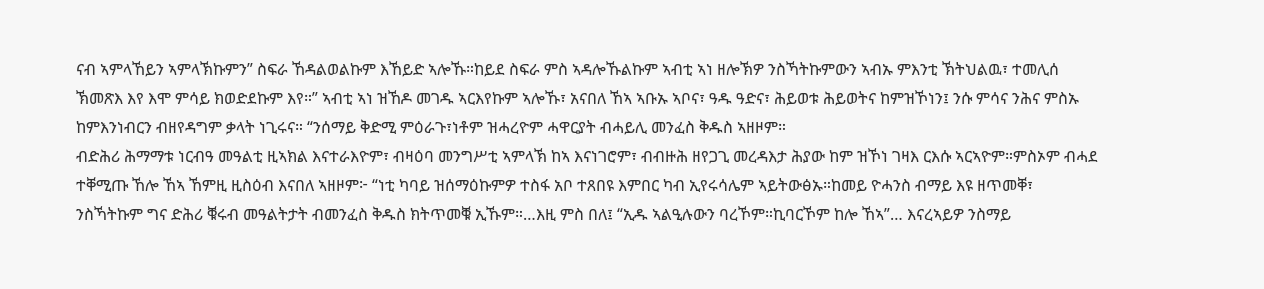ናብ ኣምላኸይን ኣምላኽኩምን” ስፍራ ኸዳልወልኩም እኸይድ ኣሎኹ።ከይደ ስፍራ ምስ ኣዳሎኹልኩም ኣብቲ ኣነ ዘሎኽዎ ንስኻትኩምውን ኣብኡ ምእንቲ ኽትህልዉ፣ ተመሊሰ ኽመጽእ እየ እሞ ምሳይ ክወድደኩም እየ።” ኣብቲ ኣነ ዝኸዶ መገዱ ኣርእየኩም ኣሎኹ፣ አናበለ ኸኣ ኣቡኡ ኣቦና፣ ዓዱ ዓድና፣ ሕይወቱ ሕይወትና ከምዝኾነን፤ ንሱ ምሳና ንሕና ምስኡ ከምእንነብርን ብዘየዳግም ቃላት ነጊሩና። “ንሰማይ ቅድሚ ምዕራጉ፣ነቶም ዝሓረዮም ሓዋርያት ብሓይሊ መንፈስ ቅዱስ ኣዘዞም።
ብድሕሪ ሕማማቱ ነርብዓ መዓልቲ ዚኣክል እናተራእዮም፣ ብዛዕባ መንግሥቲ ኣምላኽ ከኣ እናነገሮም፣ ብብዙሕ ዘየጋጊ መረዳእታ ሕያው ከም ዝኾነ ገዛእ ርእሱ ኣርኣዮም።ምስኦም ብሓደ ተቐሚጡ ኸሎ ኸኣ ኸምዚ ዚስዕብ እናበለ ኣዘዞም፦ “ነቲ ካባይ ዝሰማዕኩምዎ ተስፋ አቦ ተጸበዩ እምበር ካብ ኢየሩሳሌም ኣይትውፅኡ።ከመይ ዮሓንስ ብማይ እዩ ዘጥመቐ፣ ንስኻትኩም ግና ድሕሪ ቑሩብ መዓልትታት ብመንፈስ ቅዱስ ክትጥመቑ ኢኹም።…እዚ ምስ በለ፤ “ኢዱ ኣልዒሉውን ባረኾም።ኪባርኾም ከሎ ኸኣ”… እናረኣይዎ ንስማይ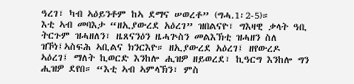ዓረገ፣ ካብ ኣዕይንቶም ከኣ ደማና ሠወረቶ” (ግሓ.1፡2-5)።
እቲ ኣብ መባእታ “ዘኢያውረደ አዕረገ” ዝበልናዮ፣ ግእዛዊ ቃላት ዓቢ ትርጉም ዝሓዘለን፣ ዜጸናንዕን ዜሓጕስን መልእኽቲ ዝሓዘን ስለ ዝኾነ፤ኣስፍሕ ኣቢልና ክንርእዮ። ዘኢያውረደ አዕረገ፤ ዘየውረዶ ኣዕረገ፤ ማለት ኪወርድ እንከሎ ሒዝዎ ዘይወረደ፣ ኪዓርግ እንከሎ ግን ሒዝዎ ደየበ። “እቲ ኣብ ኣምላኽን፣ ምስ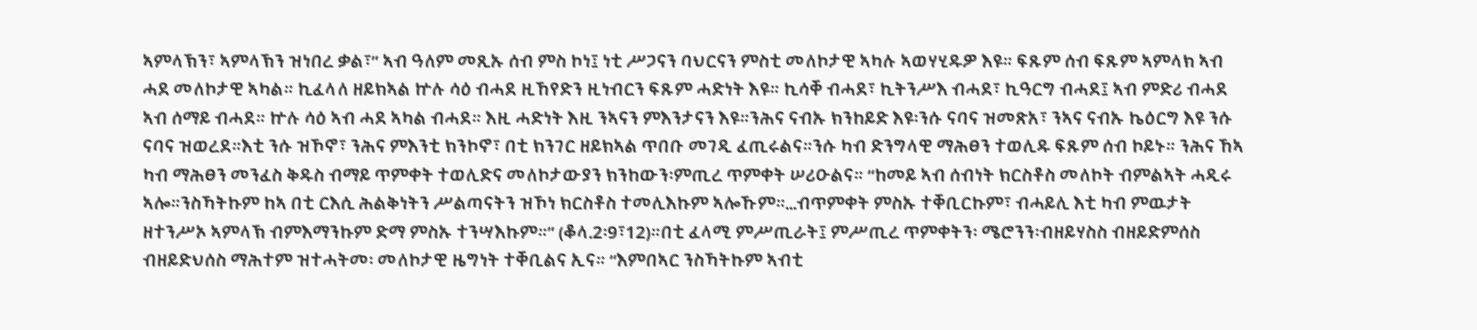ኣምላኽን፣ ኣምላኽን ዝነበረ ቃል፣” ኣብ ዓለም መጺኡ ሰብ ምስ ኮነ፤ ነቲ ሥጋናን ባህርናን ምስቲ መለኮታዊ ኣካሉ ኣወሃሂዱዎ እዩ። ፍጹም ሰብ ፍጹም ኣምላክ ኣብ ሓደ መለኮታዊ ኣካል። ኪፈላለ ዘይክኣል ኵሉ ሳዕ ብሓደ ዚኸየድን ዚነብርን ፍጹም ሓድነት እዩ። ኪሳቐ ብሓደ፣ ኪትንሥእ ብሓደ፣ ኪዓርግ ብሓደ፤ ኣብ ምድሪ ብሓደ ኣብ ሰማይ ብሓደ። ኵሉ ሳዕ ኣብ ሓደ ኣካል ብሓደ። እዚ ሓድነት እዚ ንኣናን ምእንታናን እዩ።ንሕና ናብኡ ክንከይድ እዩ፡ንሱ ናባና ዝመጽአ፣ ንኣና ናብኡ ኬዕርግ እዩ ንሱ ናባና ዝወረደ።እቲ ንሱ ዝኾኖ፣ ንሕና ምእንቲ ክንኮኖ፣ በቲ ክንገር ዘይክኣል ጥበቡ መገዲ ፈጢሩልና።ንሱ ካብ ድንግላዊ ማሕፀን ተወሊዱ ፍጹም ሰብ ኮይኑ። ንሕና ኸኣ ካብ ማሕፀን መንፈስ ቅዱስ ብማይ ጥምቀት ተወሊድና መለኮታውያን ክንከውን፡ምጢረ ጥምቀት ሠሪዑልና። “ከመይ ኣብ ሰብነት ክርስቶስ መለኮት ብምልኣት ሓዲሩ ኣሎ።ንስኻትኩም ከኣ በቲ ርእሲ ሕልቅነትን ሥልጣናትን ዝኾነ ክርስቶስ ተመሊእኩም ኣሎኹም።…ብጥምቀት ምስኡ ተቐቢርኩም፣ ብሓይሊ እቲ ካብ ምዉታት ዘተንሥኦ ኣምላኽ ብምእማንኩም ድማ ምስኡ ተንሣእኩም።” (ቆላ.2፡9፣12)።በቲ ፈላሚ ምሥጢራት፤ ምሥጢረ ጥምቀትን፡ ሜሮንን፡ብዘይሃስስ ብዘይድምሰስ ብዘይድህሰስ ማሕተም ዝተሓትመ፡ መለኮታዊ ዜግነት ተቐቢልና ኢና። “እምበኣር ንስኻትኩም ኣብቲ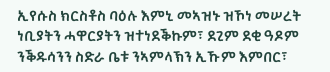ኢየሱስ ክርስቶስ ባዕሉ እምኒ መኣዝኑ ዝኾነ መሠረት ነቢያትን ሓዋርያትን ዝተነደቕኩም፣ ደጊም ደቂ ዓዶም ንቕዱሳንን ስድራ ቤቱ ንኣምላኽን ኢኹም እምበር፣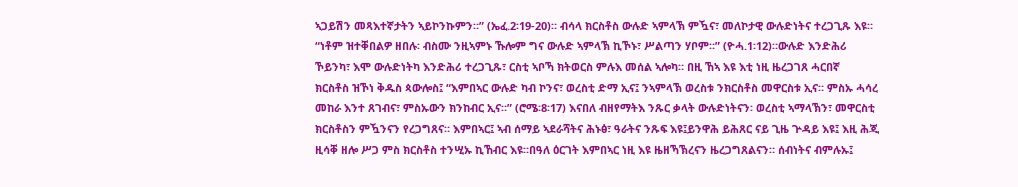ኣጋይሽን መጻእተኛታትን ኣይኮንኩምን።” (ኤፈ.2፡19-20)። ብሳላ ክርስቶስ ውሉድ ኣምላኽ ምዃና፣ መለኮታዊ ውሉድነትና ተረጋጊጹ እዩ። “ነቶም ዝተቐበልዎ ዘበሉ፡ ብስሙ ንዚኣምኑ ኹሎም ግና ውሉድ ኣምላኽ ኪኾኑ፣ ሥልጣን ሃቦም።” (ዮሓ.1፡12)።ውሉድ እንድሕሪ ኾይንካ፣ እሞ ውሉድነትካ እንድሕሪ ተረጋጊጹ፣ ርስቲ ኣቦኻ ክትወርስ ምሉእ መሰል ኣሎካ። በዚ ኸኣ እዩ እቲ ነዚ ዜረጋገጸ ሓርበኛ
ክርስቶስ ዝኾነ ቅዱስ ጳውሎስ፤ “እምበኣር ውሉድ ካብ ኮንና፣ ወረስቲ ድማ ኢና፤ ንኣምላኽ ወረስቱ ንክርስቶስ መዋርስቱ ኢና። ምስኡ ሓሳረ መከራ እንተ ጸገብና፣ ምስኡውን ክንከብር ኢና።” (ሮሜ፡8፡17) እናበለ ብዘየማትእ ንጹር ቃላት ውሉድነትናን፡ ወረስቲ ኣማላኽን፣ መዋርስቲ ክርስቶስን ምዃንናን የረጋግጸና። እምበኣር፤ ኣብ ሰማይ ኣደራሻትና ሕኑፅ፣ ዓራትና ንጹፍ እዩ፤ይንዋሕ ይሕጸር ናይ ጊዜ ጕዳይ እዩ፤ እዚ ሕጂ ዚሳቐ ዘሎ ሥጋ ምስ ክርስቶስ ተንሢኡ ኪኸብር እዩ።በዓለ ዕርገት እምበኣር ነዚ እዩ ዜዘኻኽረናን ዜረጋግጸልናን። ሰብነትና ብምሉኡ፤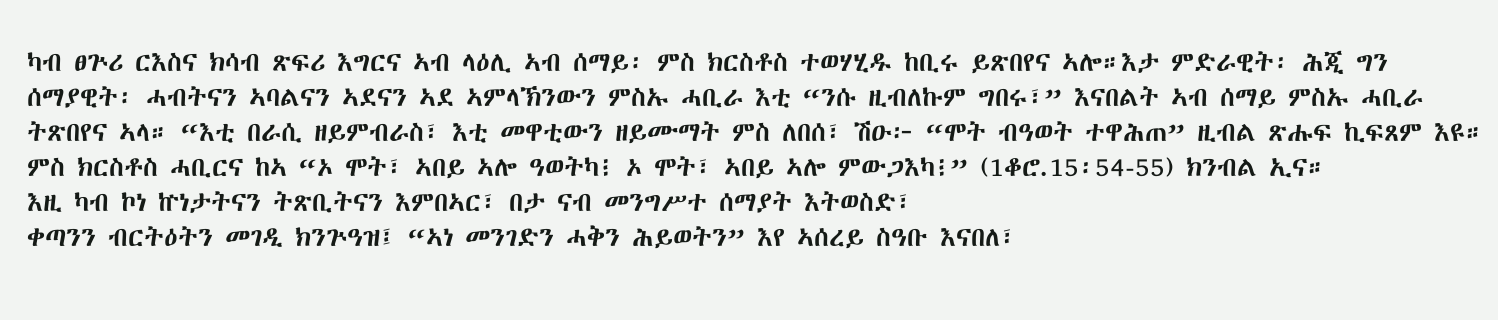ካብ ፀጕሪ ርእስና ክሳብ ጽፍሪ እግርና ኣብ ላዕሊ ኣብ ሰማይ፡ ምስ ክርስቶስ ተወሃሂዱ ከቢሩ ይጽበየና ኣሎ።እታ ምድራዊት፡ ሕጂ ግን ሰማያዊት፡ ሓብትናን ኣባልናን ኣደናን ኣደ ኣምላኽንውን ምስኡ ሓቢራ እቲ “ንሱ ዚብለኩም ግበሩ፣” እናበልት ኣብ ሰማይ ምስኡ ሓቢራ ትጽበየና ኣላ። “እቲ በራሲ ዘይምብራስ፣ እቲ መዋቲውን ዘይሙማት ምስ ለበሰ፣ ሽዑ፦ “ሞት ብዓወት ተዋሕጠ” ዚብል ጽሑፍ ኪፍጸም እዩ። ምስ ክርስቶስ ሓቢርና ከኣ “ኦ ሞት፣ ኣበይ ኣሎ ዓወትካ፧ ኦ ሞት፣ ኣበይ ኣሎ ምውጋእካ፧” (1ቆሮ.15፡54-55) ክንብል ኢና።
እዚ ካብ ኮነ ኵነታትናን ትጽቢትናን እምበኣር፣ በታ ናብ መንግሥተ ሰማያት እትወስድ፣
ቀጣንን ብርትዕትን መገዲ ክንጕዓዝ፤ “ኣነ መንገድን ሓቅን ሕይወትን” እየ ኣሰረይ ስዓቡ እናበለ፣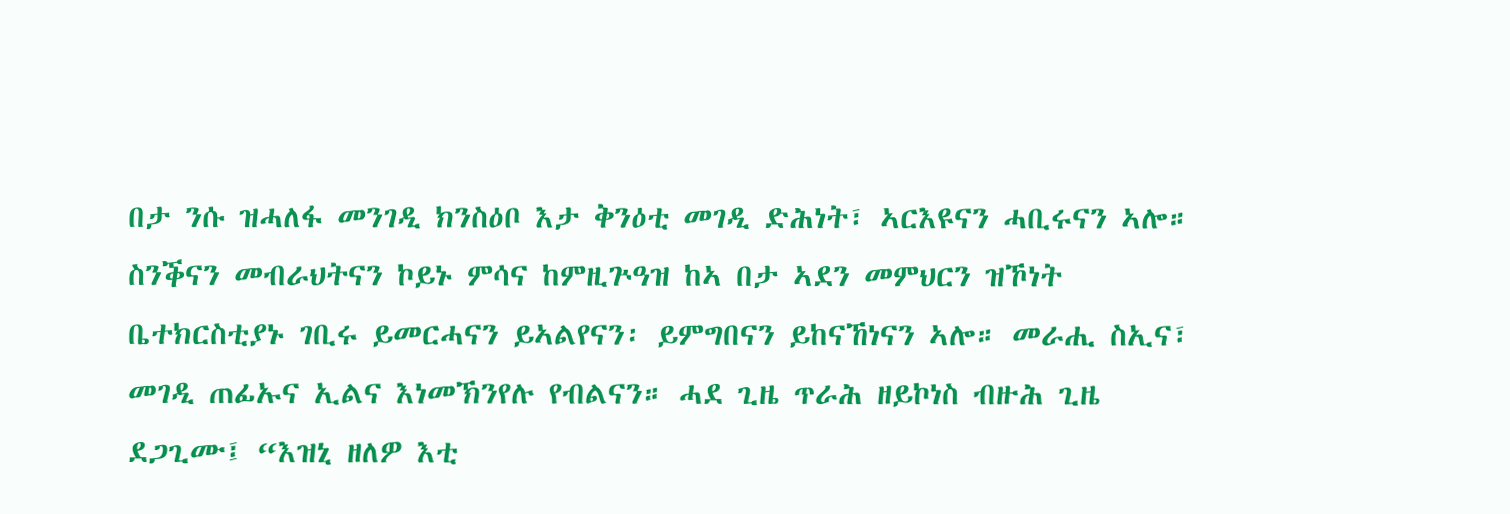በታ ንሱ ዝሓለፋ መንገዲ ክንስዕቦ እታ ቅንዕቲ መገዲ ድሕነት፣ ኣርእዩናን ሓቢሩናን ኣሎ። ስንቕናን መብራህትናን ኮይኑ ምሳና ከምዚጕዓዝ ከኣ በታ ኣደን መምህርን ዝኾነት ቤተክርስቲያኑ ገቢሩ ይመርሓናን ይኣልየናን፡ ይምግበናን ይከናኸነናን ኣሎ። መራሒ ስኢና፣ መገዲ ጠፊኡና ኢልና እነመኽንየሉ የብልናን። ሓደ ጊዜ ጥራሕ ዘይኮነስ ብዙሕ ጊዜ ደጋጊሙ፤ “እዝኒ ዘለዎ እቲ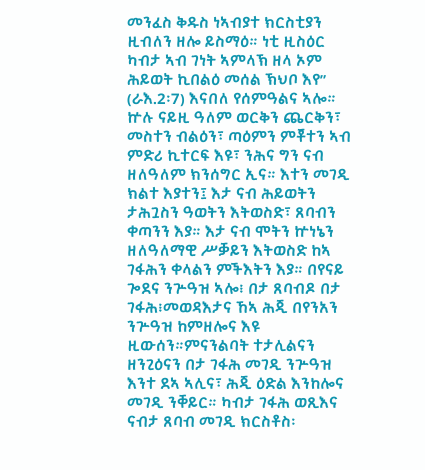መንፈስ ቅዱስ ነኣብያተ ክርስቲያን ዚብለን ዘሎ ይስማዕ። ነቲ ዚስዕር ካብታ ኣብ ገነት ኣምላኽ ዘላ ኦም ሕይወት ኪበልዕ መሰል ኽህቦ እየ” (ራእ.2፡7) እናበለ የሰምዓልና ኣሎ።
ኵሉ ናይዚ ዓለም ወርቅን ጨርቅን፣ መስተን ብልዕን፣ ጣዕምን ምቾተን ኣብ ምድሪ ኪተርፍ እዩ፣ ንሕና ግን ናብ ዘለዓለም ክንሰግር ኢና። እተን መገዲ ክልተ እያተን፤ እታ ናብ ሕይወትን ታሕጓስን ዓወትን እትወስድ፣ ጸባብን ቀጣንን እያ። እታ ናብ ሞትን ኵነኔን ዘለዓለማዊ ሥቓይን እትወስድ ከኣ ገፋሕን ቀላልን ምችእትን እያ። በየናይ ጐደና ንጕዓዝ ኣሎ፧ በታ ጸባብዶ በታ ገፋሕ፧መወዳእታና ኸኣ ሕጂ በየንአን ንጕዓዝ ከምዘሎና እዩ ዚውሰን።ምናንልባት ተታሊልናን ዘንጊዕናን በታ ገፋሕ መገዲ ንጕዓዝ እንተ ደኣ ኣሊና፣ ሕጂ ዕድል እንከሎና መገዲ ንቐይር። ካብታ ገፋሕ ወጺእና ናብታ ጸባብ መገዲ ክርስቶስ፡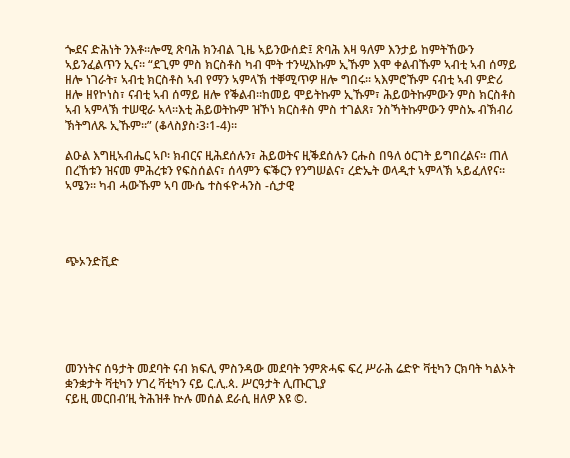ጐደና ድሕነት ንእቶ።ሎሚ ጽባሕ ክንብል ጊዜ ኣይንውሰድ፤ ጽባሕ እዛ ዓለም እንታይ ከምትኸውን ኣይንፈልጥን ኢና። “ደጊም ምስ ክርስቶስ ካብ ሞት ተንሢእኩም ኢኹም እሞ ቀልብኹም ኣብቲ ኣብ ሰማይ ዘሎ ነገራት፣ ኣብቲ ክርስቶስ ኣብ የማን ኣምላኽ ተቐሚጥዎ ዘሎ ግበሩ። ኣእምሮኹም ናብቲ ኣብ ምድሪ ዘሎ ዘየኮነስ፣ ናብቲ ኣብ ሰማይ ዘሎ የቕልብ።ከመይ ሞይትኩም ኢኹም፣ ሕይወትኩምውን ምስ ክርስቶስ ኣብ ኣምላኽ ተሠዊራ ኣላ።እቲ ሕይወትኩም ዝኾነ ክርስቶስ ምስ ተገልጸ፣ ንስኻትኩምውን ምስኡ ብኽብሪ ኽትግለጹ ኢኹም።” (ቆላስያስ፡3፡1-4)።

ልዑል እግዚኣብሔር ኣቦ፡ ክብርና ዚሕደሰሉን፣ ሕይወትና ዚቕደሰሉን ርሑስ በዓለ ዕርገት ይግበረልና። ጠለ በረኸቱን ዝናመ ምሕረቱን የፍስሰልና፣ ሰላምን ፍቕርን የንግሠልና፣ ረድኤት ወላዲተ ኣምላኽ ኣይፈለየና። ኣሜን። ካብ ሓውኹም ኣባ ሙሴ ተስፋዮሓንስ -ሲታዊ




ጭኦንድቪድ






መንነትና ሰዓታት መደባት ናብ ክፍሊ ምስንዳው መደባት ንምጽሓፍ ፍረ ሥራሕ ሬድዮ ቫቲካን ርክባት ካልኦት ቋንቋታት ቫቲካን ሃገረ ቫቲካን ናይ ር.ሊ.ጳ. ሥርዓታት ሊጡርጊያ
ናይዚ መርበብ’ዚ ትሕዝቶ ኵሉ መሰል ደራሲ ዘለዎ እዩ ©.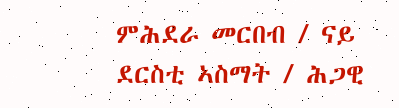ምሕደራ መርበብ / ናይ ደርስቲ ኣስማት / ሕጋዊ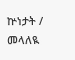ኵነታት / መላለዪ